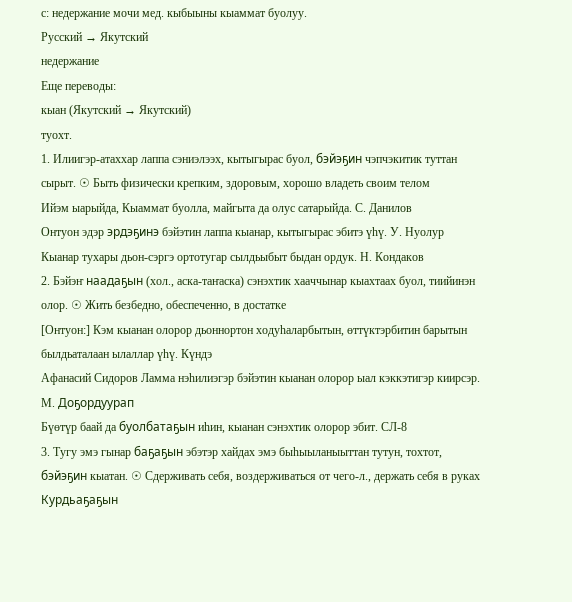с: недержание мочи мед. кыбыыны кыаммат буолуу.
Русский → Якутский
недержание
Еще переводы:
кыан (Якутский → Якутский)
туохт.
1. Илиигэр-атаххар лаппа сэниэлээх, кытыгырас буол, бэйэҕин чэпчэкитик туттан сырыт. ☉ Быть физически крепким, здоровым, хорошо владеть своим телом
Ийэм ыарыйда, Кыаммат буолла, майгыта да олус сатарыйда. С. Данилов
Онтуон эдэр эрдэҕинэ бэйэтин лаппа кыанар, кытыгырас эбитэ үһү. У. Нуолур
Кыанар тухары дьон-сэргэ ортотугар сылдьыбыт быдан ордук. Н. Кондаков
2. Бэйэҥ наадаҕын (хол., аска-таҥаска) сэнэхтик хааччынар кыахтаах буол, тиийинэн олор. ☉ Жить безбедно, обеспеченно, в достатке
[Онтуон:] Кэм кыанан олорор дьоннортон ходуһаларбытын, өттүктэрбитин барытын былдьаталаан ылаллар үһү. Күндэ
Афанасий Сидоров Ламма нэһилиэгэр бэйэтин кыанан олорор ыал кэккэтигэр киирсэр. М. Доҕордуурап
Бүөтүр баай да буолбатаҕын иһин, кыанан сэнэхтик олорор эбит. СЛ-8
3. Тугу эмэ гынар баҕаҕын эбэтэр хайдах эмэ быһыыланыыттан тутун, тохтот, бэйэҕин кыатан. ☉ Сдерживать себя, воздерживаться от чего-л., держать себя в руках
Курдьаҕаҕын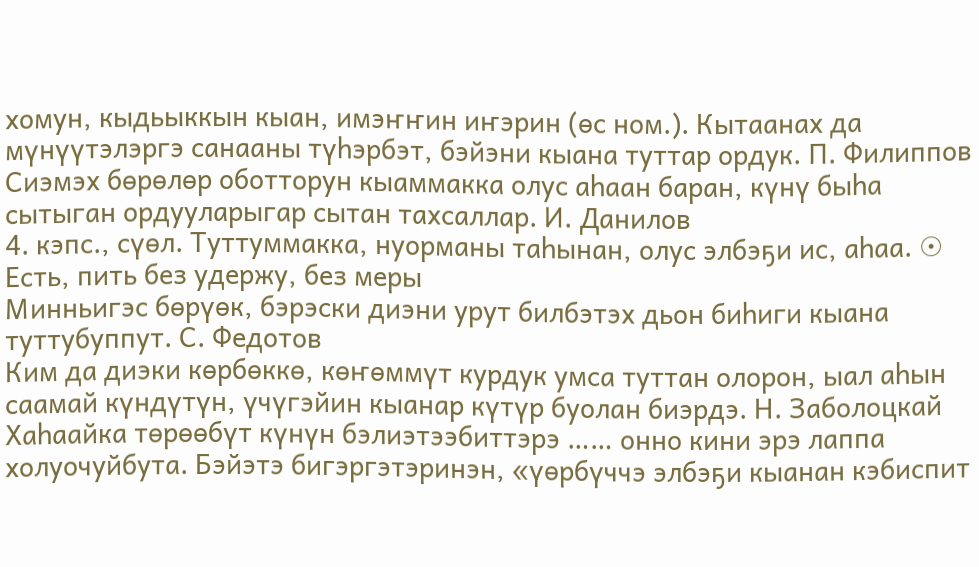хомун, кыдьыккын кыан, имэҥҥин иҥэрин (өс ном.). Кытаанах да мүнүүтэлэргэ санааны түһэрбэт, бэйэни кыана туттар ордук. П. Филиппов
Сиэмэх бөрөлөр оботторун кыаммакка олус аһаан баран, күнү быһа сытыган ордууларыгар сытан тахсаллар. И. Данилов
4. кэпс., сүөл. Туттуммакка, нуорманы таһынан, олус элбэҕи ис, аһаа. ☉ Есть, пить без удержу, без меры
Минньигэс бөрүөк, бэрэски диэни урут билбэтэх дьон биһиги кыана туттубуппут. С. Федотов
Ким да диэки көрбөккө, көҥөммүт курдук умса туттан олорон, ыал аһын саамай күндүтүн, үчүгэйин кыанар күтүр буолан биэрдэ. Н. Заболоцкай
Хаһаайка төрөөбүт күнүн бэлиэтээбиттэрэ …… онно кини эрэ лаппа холуочуйбута. Бэйэтэ бигэргэтэринэн, «үөрбүччэ элбэҕи кыанан кэбиспит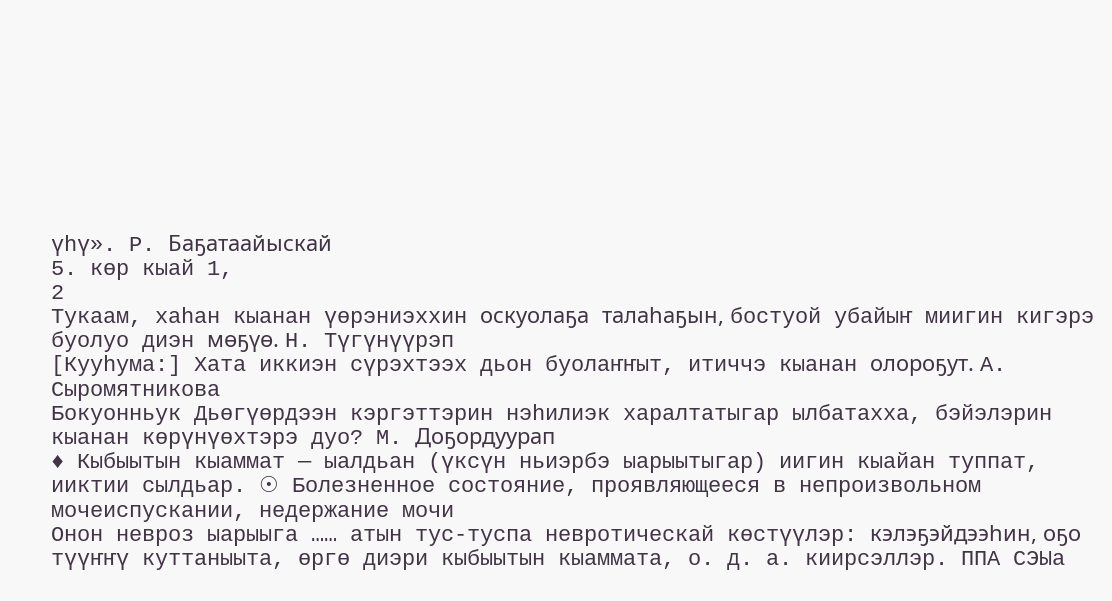үһү». Р. Баҕатаайыскай
5. көр кыай 1,
2
Тукаам, хаһан кыанан үөрэниэххин оскуолаҕа талаһаҕын, бостуой убайыҥ миигин кигэрэ буолуо диэн мөҕүө. Н. Түгүнүүрэп
[Кууһума:] Хата иккиэн сүрэхтээх дьон буолаҥҥыт, итиччэ кыанан олороҕут. А. Сыромятникова
Бокуонньук Дьөгүөрдээн кэргэттэрин нэһилиэк харалтатыгар ылбатахха, бэйэлэрин кыанан көрүнүөхтэрэ дуо? М. Доҕордуурап
♦ Кыбыытын кыаммат — ыалдьан (үксүн ньиэрбэ ыарыытыгар) иигин кыайан туппат, ииктии сылдьар. ☉ Болезненное состояние, проявляющееся в непроизвольном мочеиспускании, недержание мочи
Онон невроз ыарыыга …… атын тус-туспа невротическай көстүүлэр: кэлэҕэйдээһин, оҕо түүҥҥү куттаныыта, өргө диэри кыбыытын кыаммата, о. д. а. киирсэллэр. ППА СЭЫа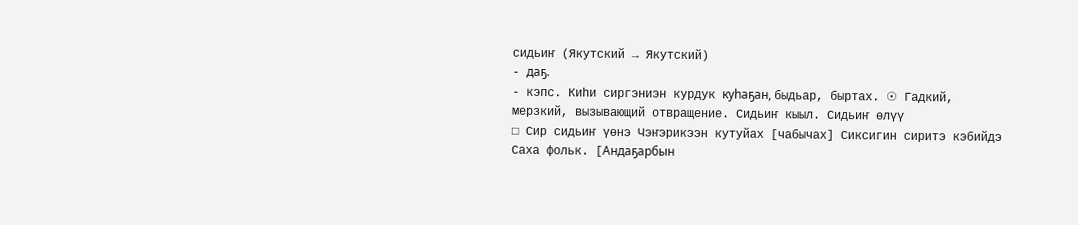сидьиҥ (Якутский → Якутский)
- даҕ.
- кэпс. Киһи сиргэниэн курдук куһаҕан, быдьар, быртах. ☉ Гадкий, мерзкий, вызывающий отвращение. Сидьиҥ кыыл. Сидьиҥ өлүү
□ Сир сидьиҥ үөнэ Чэҥэрикээн кутуйах [чабычах] Сиксигин сиритэ кэбийдэ
Саха фольк. [Андаҕарбын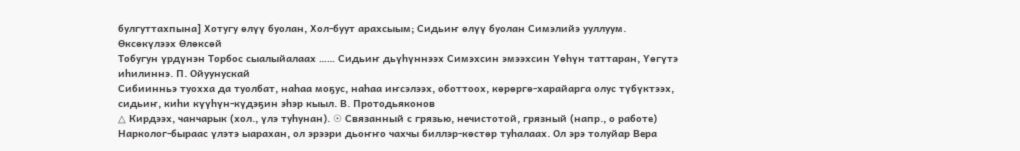булгуттахпына] Хотугу өлүү буолан, Хол-буут арахсыым; Сидьиҥ өлүү буолан Симэлийэ ууллуум. Өксөкүлээх Өлөксөй
Тобугун үрдүнэн Торбос сыалыйалаах …… Сидьиҥ дьүһүннээх Симэхсин эмээхсин Үөһүн таттаран, Үөгүтэ иһилиннэ. П. Ойуунускай
Сибиинньэ туохха да туолбат, наһаа моҕус, наһаа иҥсэлээх, оботтоох, көрөргө-харайарга олус түбүктээх, сидьиҥ, киһи күүһүн-күдэҕин эһэр кыыл. В. Протодьяконов
△ Кирдээх, чанчарык (хол., үлэ туһунан). ☉ Связанный с грязью, нечистотой, грязный (напр., о работе)
Нарколог-быраас үлэтэ ыарахан, ол эрээри дьоҥҥо чахчы биллэр-көстөр туһалаах. Ол эрэ толуйар Вера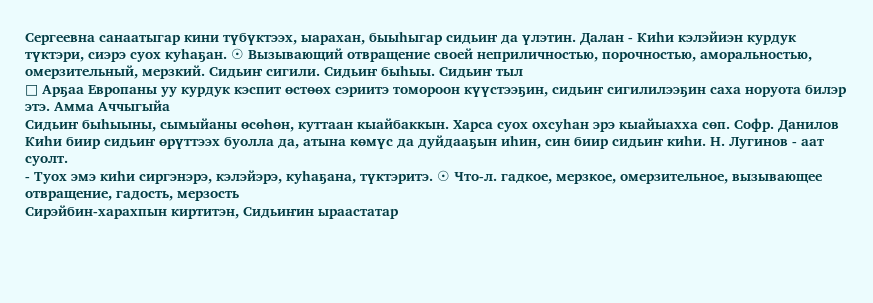Сергеевна санаатыгар кини түбүктээх, ыарахан, быыһыгар сидьиҥ да үлэтин. Далан - Киһи кэлэйиэн курдук түктэри, сиэрэ суох куһаҕан. ☉ Вызывающий отвращение своей неприличностью, порочностью, аморальностью, омерзительный, мерзкий. Сидьиҥ сигили. Сидьиҥ быһыы. Сидьиҥ тыл
□ Арҕаа Европаны уу курдук кэспит өстөөх сэриитэ томороон күүстээҕин, сидьиҥ сигилилээҕин саха норуота билэр этэ. Амма Аччыгыйа
Сидьиҥ быһыыны, сымыйаны өсөһөн, куттаан кыайбаккын. Харса суох охсуһан эрэ кыайыахха сөп. Софр. Данилов
Киһи биир сидьиҥ өрүттээх буолла да, атына көмүс да дуйдааҕын иһин, син биир сидьиҥ киһи. Н. Лугинов - аат суолт.
- Туох эмэ киһи сиргэнэрэ, кэлэйэрэ, куһаҕана, түктэритэ. ☉ Что-л. гадкое, мерзкое, омерзительное, вызывающее отвращение, гадость, мерзость
Сирэйбин-харахпын киртитэн, Сидьиҥин ыраастатар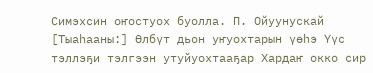Симэхсин оҥостуох буолла. П. Ойуунускай
[Тыаһааны:] Өлбүт дьон уҥуохтарын үөһэ Үүс тэллэҕи тэлгээн утуйуохтааҕар Хардаҥ окко сир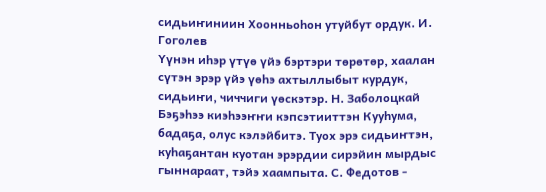сидьиҥиниин Хоонньоһон утуйбут ордук. И. Гоголев
Үүнэн иһэр үтүө үйэ бэртэри төрөтөр, хаалан сүтэн эрэр үйэ үөһэ ахтыллыбыт курдук, сидьиҥи, чиччиги үөскэтэр. Н. Заболоцкай
Бэҕэһээ киэһээҥҥи кэпсэтииттэн Кууһума, бадаҕа, олус кэлэйбитэ. Туох эрэ сидьиҥтэн, куһаҕантан куотан эрэрдии сирэйин мырдыс гыннараат, тэйэ хаампыта. С. Федотов -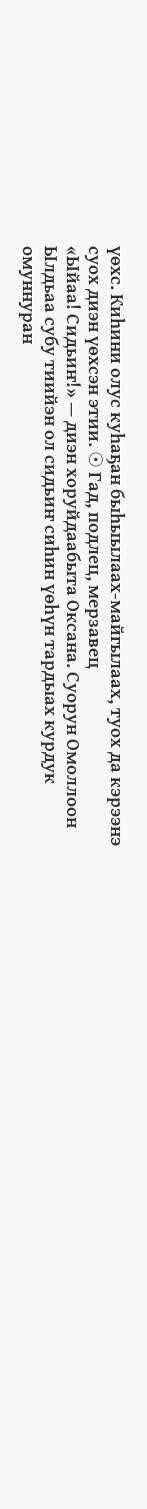үөхс. Киһини олус куһаҕан быһыылаах-майгылаах, туох да кэрээнэ суох диэн үөхсэн этии. ☉ Гад, подлец, мерзавец
«Ыйаа! Сидьиҥ!» — диэн хоруйдаабыта Оксана. Суорун Омоллоон
Ылдьаа субу тиийэн ол сидьиҥ сиһин үөһүн тардыах курдук омуннуран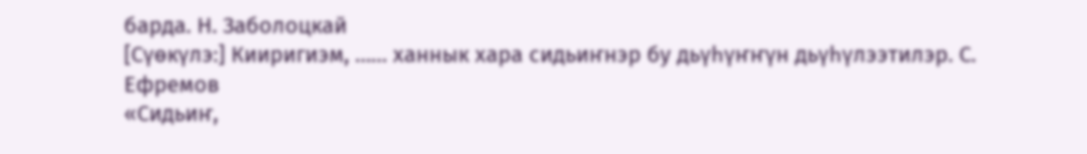барда. Н. Заболоцкай
[Сүөкүлэ:] Кииригиэм, …… ханнык хара сидьиҥнэр бу дьүһүҥҥүн дьүһүлээтилэр. С. Ефремов
«Сидьиҥ,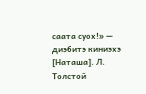саата суох!» — диэбитэ киниэхэ [Наташа]. Л. Толстой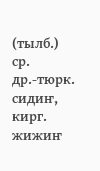(тылб.)
ср. др.-тюрк. сидиҥ, кирг. жижиҥ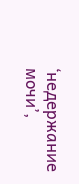‘недержание мочи’,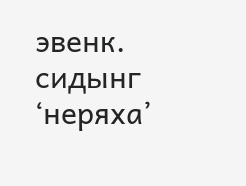эвенк. сидынг ‘неряха’